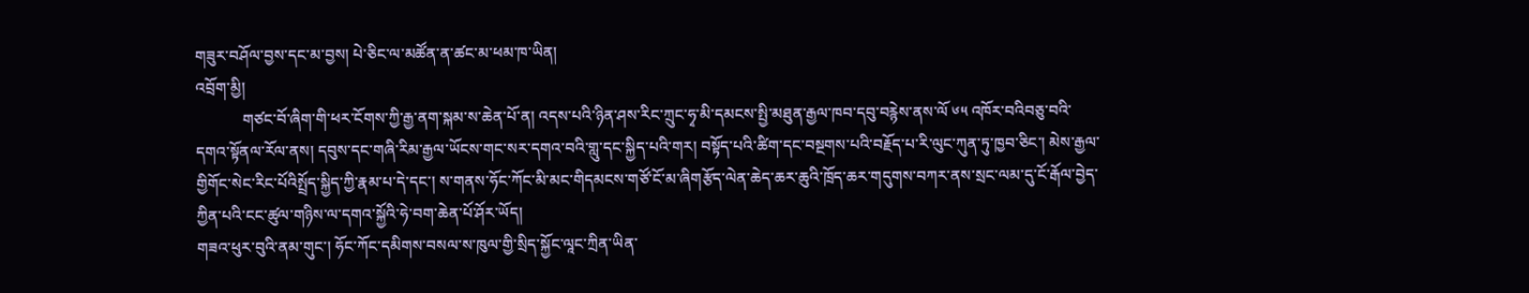གཟུར་བཤོལ་བྱས་དང་མ་བྱས། པེ་ཅིང་ལ་མཚོན་ན་ཚང་མ་ཕམ་ཁ་ཡིན།
འབྲོག་མྱི།
            གཙང་བོ་ཞིག་གི་ཕར་ངོགས་ཀྱི་རྒྱ་ནག་སྐམ་ས་ཆེན་པོ་ན། འདས་པའི་ཉིན་ཤས་རིང་ཀྲུང་ཧྭ་མི་དམངས་སྤྱི་མཐུན་རྒྱལ་ཁབ་དབུ་བརྙེས་ནས་ལོ ༦༥ འཁོར་བའིབཅུ་བའི་དགའ་སྟོནལ་རོལ་ནས། དབུས་དང་གཞི་རིམ་རྒྱལ་ཡོངས་གང་སར་དགའ་བའི་གླུ་དང་སྐྱིད་པའི་གར། བསྟོད་པའི་ཚིག་དང་བསྔགས་པའི་བརྗོད་པ་རི་ལུང་ཀུན་ཏུ་ཁྱབ་ཅིང་། མེས་རྒྱལ་གྱིགོང་སེང་རིང་པོའིསྤྲོད་སྐྱིད་ཀྱི་རྣམ་པ་དེ་དང་། ས་གནས་ཧོང་ཀོང་མི་མང་གིདམངས་གཙོ་ངོ་མ་ཞིགརྩོད་ལེན་ཆེད་ཆར་ཆུའི་ཁྲོད་ཆར་གདུགས་བཀར་ནས་སྲང་ལམ་དུ་ངོ་རྒོལ་བྱེད་ཀྱིན་པའི་ངང་ཚུལ་གཉིས་ལ་དགའ་སྐྱོའི་ཧེ་བག་ཆེན་པོ་ཤོར་ཡོད།
གཟའ་ཕུར་བུའི་ནམ་གུང་། ཧོང་ཀོང་དམིགས་བསལ་ས་ཁུལ་གྱི་སྲིད་སྐྱོང་ལཱང་ཀྲིན་ཡིན་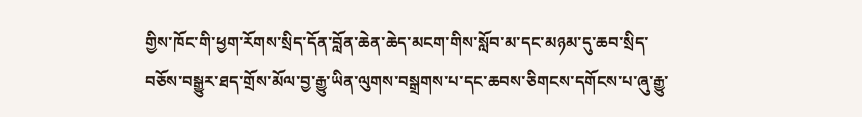གྱིས་ཁོང་གི་ཕྱག་རོགས་སྲིད་དོན་བློན་ཆེན་ཆེད་མངག་གིས་སློབ་མ་དང་མཉམ་དུ་ཆབ་སྲིད་བཅོས་བསྒྱུར་ཐད་གྲོས་མོལ་བྱ་རྒྱུ་ཡིན་ལུགས་བསྒྲགས་པ་དང་ཆབས་ཅིགངས་དགོངས་པ་ཞུ་རྒྱུ་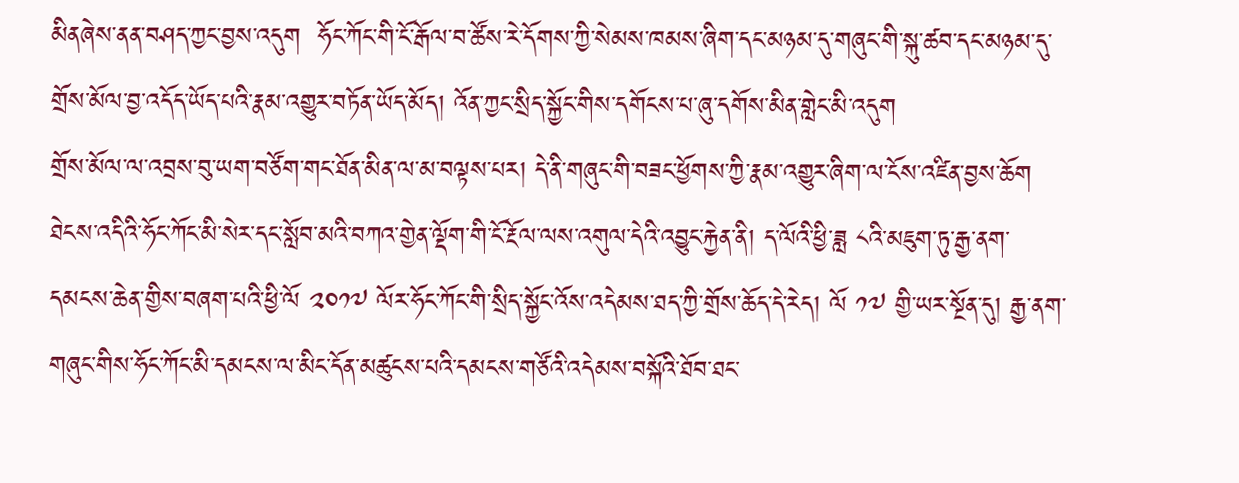མིནཞེས་ནན་བཤད་ཀྱང་བྱས་འདུག  ཧོང་ཀོང་གི་ངོ་རྒོལ་བ་ཚོས་རེ་དོགས་ཀྱི་སེམས་ཁམས་ཞིག་དང་མཉམ་དུ་གཞུང་གི་སྐུ་ཚབ་དང་མཉམ་དུ་གྲོས་མོལ་བྱ་འདོད་ཡོད་པའི་རྣམ་འགྱུར་བཏོན་ཡོད་མོད། འོན་ཀྱང་སྲིད་སྐྱོང་གིས་དགོངས་པ་ཞུ་དགོས་མིན་གླེང་མི་འདུག
གྲོས་མོལ་ལ་འབྲས་བུ་ཡག་བཙོག་གང་ཐོན་མིན་ལ་མ་བལྟས་པར། དེ་ནི་གཞུང་གི་བཟང་ཕྱོགས་ཀྱི་རྣམ་འགྱུར་ཞིག་ལ་ངོས་འཛིན་བྱས་ཆོག
ཐེངས་འདིའི་ཧོང་ཀོང་མི་སེར་དང་སློབ་མའི་བཀའ་གྱེན་ལྡོག་གི་ངོ་རྔོལ་ལས་འགུལ་དེའི་འབྱུང་རྐྱེན་ནི། ད་ལོའི་ཕྱི་ཟླ ༨འི་མཇུག་ཏུ་རྒྱ་ནག་དམངས་ཆེན་གྱིས་བཞག་པའི་ཕྱི་ལོ ༢༠༡༧ ལོར་ཧོང་ཀོང་གི་སྲིད་སྐྱོང་འོས་འདེམས་ཐད་ཀྱི་གྲོས་ཆོད་དེ་རེད། ལོ ༡༧ གྱི་ཡར་སྔོན་དུ། རྒྱ་ནག་གཞུང་གིས་ཧོང་ཀོང་མི་དམངས་ལ་མིང་དོན་མཚུངས་པའི་དམངས་གཙོའི་འདེམས་བསྐོའི་ཐོབ་ཐང་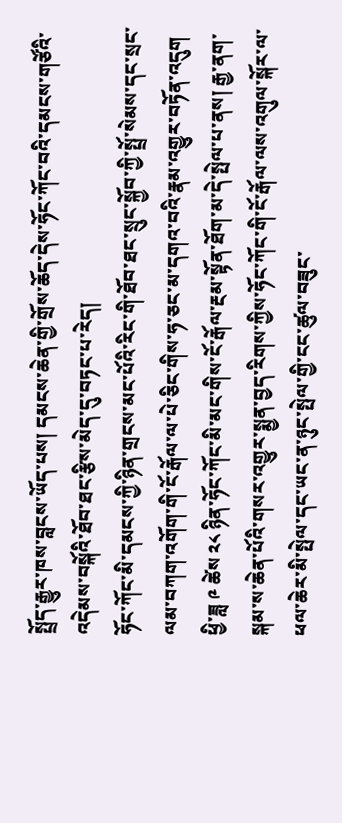སྤྲོད་རྒྱུར་ཁས་བླངས་ཡོད་པས། དམངས་ཆེན་གྱི་གྲོས་ཆོད་དེས་ཧོང་ཀོང་བའི་དམངས་གཙོའི་འདེམས་བསྐོའི་ཐོབ་ཐང་རྩིས་མེད་དུ་བཏང་པ་རེད།
ཧོང་ཀོང་མི་དམངས་ཀྱི་ཉིན་གྲངས་མང་པོའི་རིང་གི་ཐོབ་ཐང་སྲུང་སྐྱོབ་ཀྱི་སྤྲོ་སེམས་དང་སྲང་ལམ་བཀག་འགོག་གི་ངོ་རྒོལ་ལ་པེ་ཅིང་གིས་ཧ་ཅང་མ་དགའ་བའི་རྣམ་འགྱུར་བཏོན་འདུག ཕྱི་ཟླ ༩ ཚེས ༢༨ ཉིན་ཧོང་ཀོང་མི་མང་གིས་ངོ་རྒོལ་རྔམ་སྟོན་ཐོག་མ་དེ་སྤེལ་པ་ནས། རྒྱ་ནག་སྐམ་ས་ཆེན་པོའི་གསར་འགྱུར་སྨྱན་བྱད་རིགས་ཀྱིས་ཧོང་ཀོང་གི་ངོ་རྒོལ་ལས་འགུལ་སྐོར་ལ་ཕལ་ཆེར་མི་སྤེལ་དང་ཡང་ན་ཉུང་སྤེལ་གྱི་ངང་ཚུལ་བཟུང་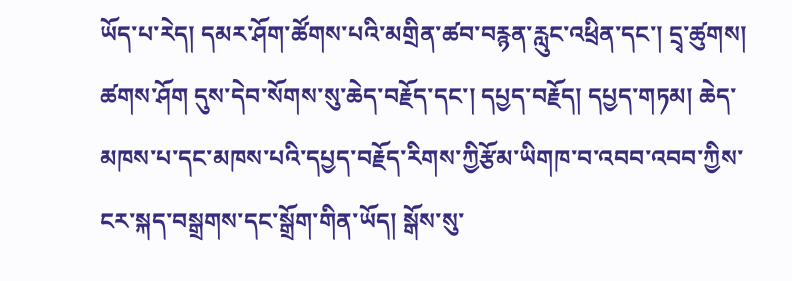ཡོད་པ་རེད། དམར་ཤོག་ཚོགས་པའི་མགྲིན་ཚབ་བརྙན་རླུང་འཕྲིན་དང་། དྲྭ་ཚུགས། ཚགས་ཤོག དུས་དེབ་སོགས་སུ་ཆེད་བརྗོད་དང་། དཔྱད་བརྗོད། དཔྱད་གཏམ། ཆེད་མཁས་པ་དང་མཁས་པའི་དཔྱད་བརྗོད་རིགས་ཀྱིརྩོམ་ཡིགཁ་བ་འབབ་འབབ་ཀྱིས་ངར་སྐད་བསྒྲགས་དང་སྒྲོག་གིན་ཡོད། སྒོས་སུ་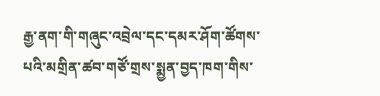རྒྱ་ནག་གི་གཞུང་འབྲེལ་དང་དམར་ཤོག་ཚོགས་པའི་མགྲིན་ཚབ་གཙོ་གྲས་སྨྱན་བྱད་ཁག་གིས་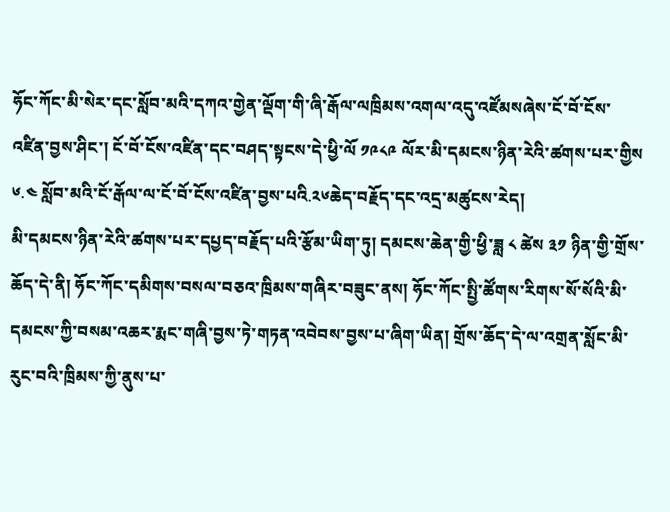ཧོང་ཀོང་མི་སེར་དང་སློབ་མའི་དཀའ་གྱེན་ལྡོག་གི་ཞི་རྒོལ་ལཁྲིམས་འགལ་འདུ་འཛོམསཞེས་ངོ་བོ་ངོས་འཛིན་བྱས་ཤིང་། ངོ་བོ་ངོས་འཛིན་དང་བཤད་སྟངས་དེ་ཕྱི་ལོ ༡༩༨༩ ལོར་མི་དམངས་ཉིན་རེའི་ཚགས་པར་གྱིས ༦.༤ སློབ་མའི་ངོ་རྒོལ་ལ་ངོ་བོ་ངོས་འཛིན་བྱས་པའི.༢༦ཆེད་བརྗོད་དང་འདྲ་མཚུངས་རེད།
མི་དམངས་ཉིན་རེའི་ཚགས་པར་དཔྱད་བརྗོད་པའི་རྩོམ་ཡིག་ཏུ། དམངས་ཆེན་གྱི་ཕྱི་ཟླ ༨ ཚེས ༣༡ ཉིན་གྱི་གྲོས་ཆོད་དེ་ནི། ཧོང་ཀོང་དམིགས་བསལ་བཅའ་ཁྲིམས་གཞིར་བཟུང་ནས། ཧོང་ཀོང་སྤྱི་ཚོགས་རིགས་སོ་སོའི་མི་དམངས་ཀྱི་བསམ་འཆར་རྨང་གཞི་བྱས་ཏེ་གཏན་འབེབས་བྱས་པ་ཞིག་ཡིན། གྲོས་ཆོད་དེ་ལ་འགྲན་སློང་མི་རུང་བའི་ཁྲིམས་ཀྱི་ནུས་པ་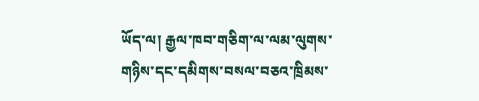ཡོད་ལ། རྒྱལ་ཁབ་གཅིག་ལ་ལམ་ལུགས་གཉིས་དང་དམིགས་བསལ་བཅའ་ཁྲིམས་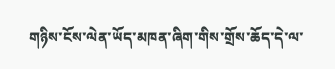གཉིས་ངོས་ལེན་ཡོད་མཁན་ཞིག་གིས་གྲོས་ཆོད་དེ་ལ་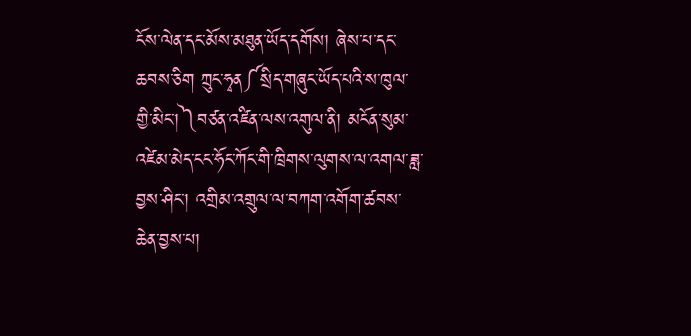ངོས་ལེན་དང་མོས་མཐུན་ཡོད་དགོས། ཞེས་པ་དང་ཆབས་ཅིག ཀྲུང་ཧྭན༼སྲིད་གཞུང་ཡོད་པའི་ས་ཁུལ་གྱི་མིང་།༽བཙན་འཛིན་ལས་འགུལ་ནི། མངོན་སུམ་འཛེམ་མེད་ངང་ཧོང་ཀོང་གི་ཁྲིགས་ལུགས་ལ་འགལ་ཟླ་བྱས་ཤིང་། འགྲིམ་འགྲུལ་ལ་བཀག་འགོག་ཚབས་ཆེན་བྱས་པ།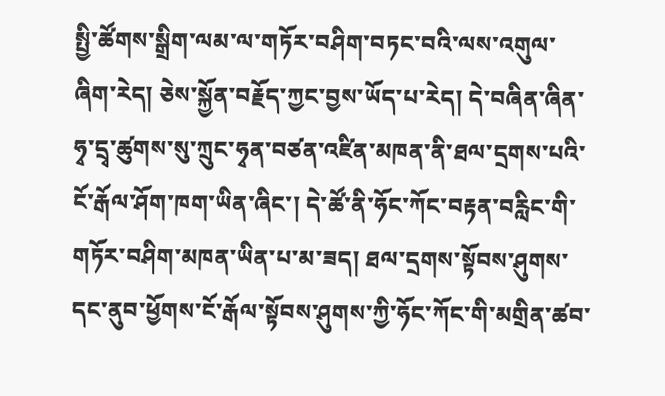སྤྱི་ཚོགས་སྒྲིག་ལམ་ལ་གཏོར་བཤིག་བཏང་བའི་ལས་འགུལ་ཞིག་རེད། ཅེས་སྐྱོན་བརྗོད་ཀྱང་བྱས་ཡོད་པ་རེད། དེ་བཞིན་ཞིན་ཧྭ་དྲྭ་ཚུགས་སུ་ཀྲུང་ཧྭན་བཙན་འཛིན་མཁན་ནི་ཐལ་དྲགས་པའི་ངོ་རྒོལ་ཤོག་ཁག་ཡིན་ཞིང་། དེ་ཚོ་ནི་ཧོང་ཀོང་བརྟན་བརླིང་གི་གཏོར་བཤིག་མཁན་ཡིན་པ་མ་ཟད། ཐལ་དྲགས་སྟོབས་ཤུགས་དང་ནུབ་ཕྱོགས་ངོ་རྒོལ་སྟོབས་ཤུགས་ཀྱི་ཧོང་ཀོང་གི་མགྲིན་ཚབ་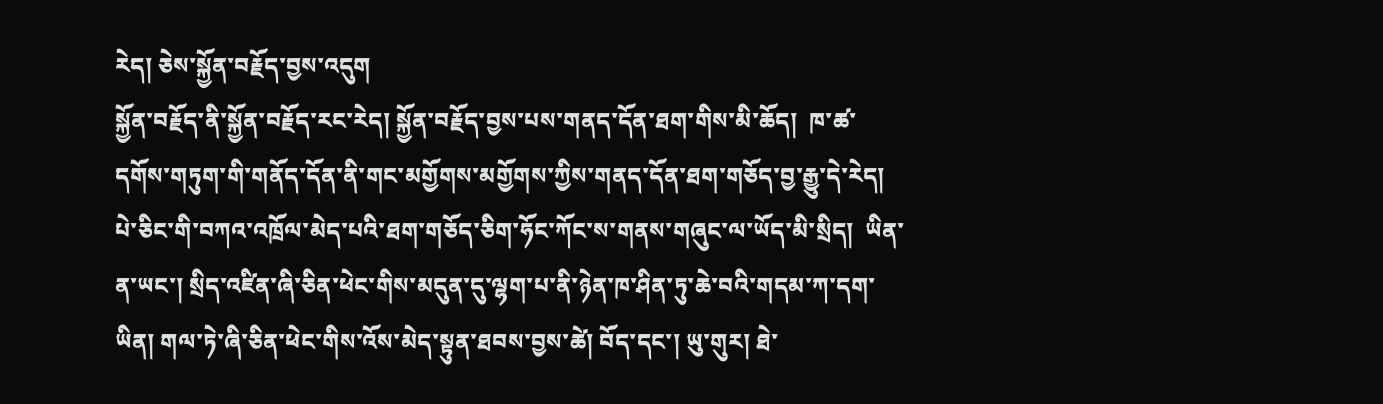རེད། ཅེས་སྐྱོན་བརྗོད་བྱས་འདུག
སྐྱོན་བརྗོད་ནི་སྐྱོན་བརྗོད་རང་རེད། སྐྱོན་བརྗོད་བྱས་པས་གནད་དོན་ཐག་གིས་མི་ཆོད།  ཁ་ཚ་དགོས་གཏུག་གི་གནོད་དོན་ནི་གང་མགྱོགས་མགྱོགས་ཀྱིས་གནད་དོན་ཐག་གཅོད་བྱ་རྒྱུ་དེ་རེད།
པེ་ཅིང་གི་བཀའ་འཁྲོལ་མེད་པའི་ཐག་གཅོད་ཅིག་ཧོང་ཀོང་ས་གནས་གཞུང་ལ་ཡོད་མི་སྲིད།  ཡིན་ན་ཡང་། སྲིད་འཛིན་ཞི་ཅིན་ཕེང་གིས་མདུན་དུ་ལྷག་པ་ནི་ཉེན་ཁ་ཤིན་ཏུ་ཆེ་བའི་གདམ་ཀ་དག་ཡིན། གལ་ཏེ་ཞི་ཅིན་ཕེང་གིས་འོས་མེད་སྟུན་ཐབས་བྱས་ཚེ། བོད་དང་། ཡུ་གུར། ཐེ་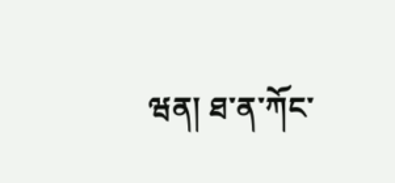ཝན། ཐ་ན་ཀོང་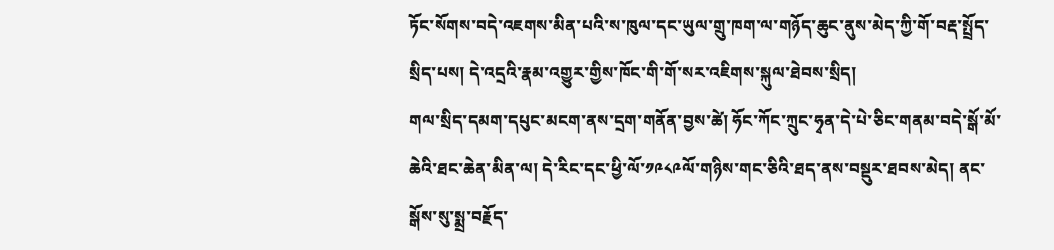ཏོང་སོགས་བདེ་འཇགས་མིན་པའི་ས་ཁུལ་དང་ཡུལ་གྲུ་ཁག་ལ་གཉོད་ཆུང་ནུས་མེད་ཀྱི་གོ་བརྡ་སྤྲོད་སྲིད་པས། དེ་འདྲའི་རྣམ་འགྱུར་གྱིས་ཁོང་གི་གོ་སར་འཇིགས་སྐུལ་ཐེབས་སྲིད།
གལ་སྲིད་དམག་དཔུང་མངག་ནས་དྲག་གནོན་བྱས་ཚེ། ཧོང་ཀོང་ཀྲུང་ཧྭན་དེ་པེ་ཅིང་གནམ་བདེ་སྒོ་མོ་ཆེའི་ཐང་ཆེན་མིན་ལ། དེ་རིང་དང་ཕྱི་ལོ་༡༩༨༩ལོ་གཉིས་གང་ཅིའི་ཐད་ནས་བསྡུར་ཐབས་མེད། ནང་སྒོས་སུ་སྨྲ་བརྗོད་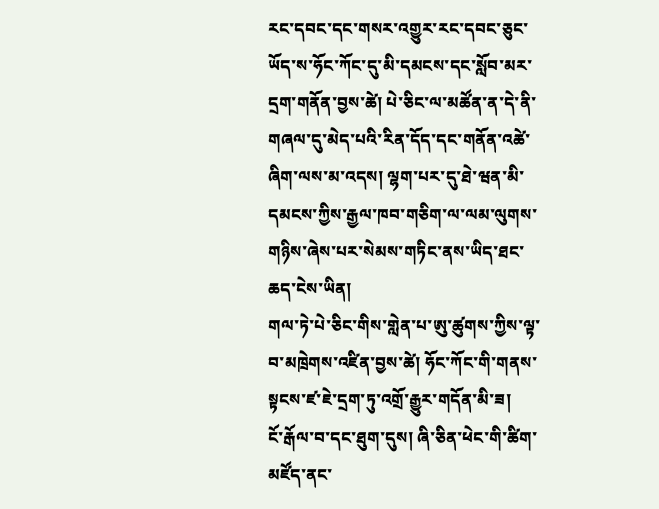རང་དབང་དང་གསར་འགྱུར་རང་དབང་ཅུང་ཡོད་ས་ཧོང་ཀོང་དུ་མི་དམངས་དང་སློབ་མར་དྲག་གནོན་བྱས་ཚེ། པེ་ཅིང་ལ་མཚོན་ན་དེ་ནི་གཞལ་དུ་མེད་པའི་རིན་དོད་དང་གནོན་འཚེ་ཞིག་ལས་མ་འདས། ལྷག་པར་དུ་ཐེ་ཝན་མི་དམངས་ཀྱིས་རྒྱལ་ཁབ་གཅིག་ལ་ལམ་ལུགས་གཉིས་ཞེས་པར་སེམས་གཏིང་ནས་ཡིད་ཐང་ཆད་ངེས་ཡིན།
གལ་ཏེ་པེ་ཅིང་གིས་གླེན་པ་ཨུ་ཚུགས་ཀྱིས་ལྟ་བ་མཁྲེགས་འཛིན་བྱས་ཚེ། ཧོང་ཀོང་གི་གནས་སྟངས་ཛ་ཇེ་དྲག་ཏུ་འགྲོ་རྒྱུར་གདོན་མི་ཟ།
ངོ་རྒོལ་བ་དང་ཐུག་དུས། ཞི་ཅིན་ཕེང་གི་ཚིག་མཛོད་ནང་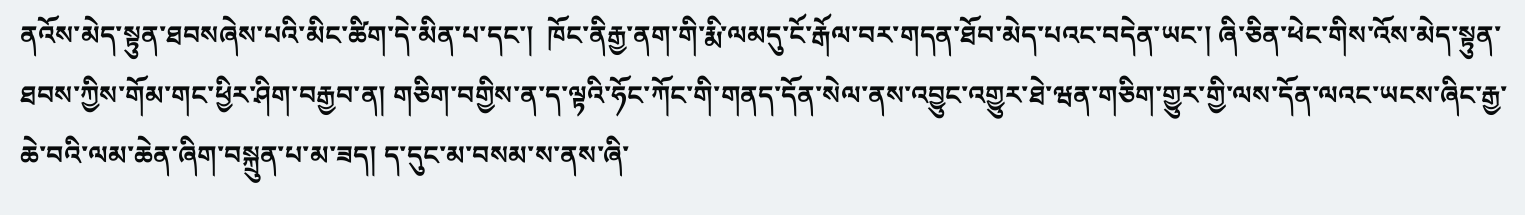ནའོས་མེད་སྟུན་ཐབསཞེས་པའི་མིང་ཚིག་དེ་མིན་པ་དང་།  ཁོང་ནིརྒྱ་ནག་གི་རྨི་ལམདུ་ངོ་རྒོལ་བར་གདན་ཐོབ་མེད་པའང་བདེན་ཡང་། ཞི་ཅིན་ཕེང་གིས་འོས་མེད་སྟུན་ཐབས་ཀྱིས་གོམ་གང་ཕྱིར་ཤིག་བརྒྱབ་ན། གཅིག་བགྱིས་ན་ད་ལྟའི་ཧོང་ཀོང་གི་གནད་དོན་སེལ་ནས་འབྱུང་འགྱུར་ཐེ་ཝན་གཅིག་གྱུར་གྱི་ལས་དོན་ལའང་ཡངས་ཞིང་རྒྱ་ཆེ་བའི་ལམ་ཆེན་ཞིག་བསྐྲུན་པ་མ་ཟད། ད་དུང་མ་བསམ་ས་ནས་ཞི་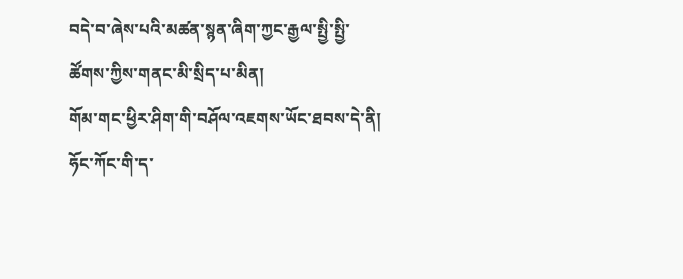བདེ་བ་ཞེས་པའི་མཚན་སྙན་ཞིག་ཀྱང་རྒྱལ་སྤྱི་སྤྱི་ཚོགས་ཀྱིས་གནང་མི་སྲིད་པ་མིན།
གོམ་གང་ཕྱིར་ཤིག་གི་བཤོལ་འཇགས་ཡོང་ཐབས་དེ་ནི། ཧོང་ཀོང་གི་ད་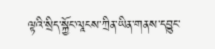ལྟའི་སྲིད་སྐྱོང་ལཱངས་ཀྲིན་ཡིན་གནས་དབྱུང་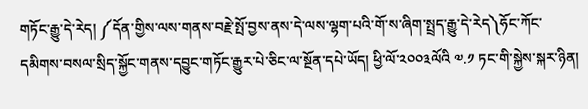གཏོང་རྒྱུ་དེ་རེད། ༼དོན་གྱིས་ལས་གནས་བརྗེ་སྤོ་བྱས་ནས་དེ་ལས་ལྷག་པའི་གོ་ས་ཞིག་སྤྲད་རྒྱུ་དེ་རེད༽ཧོང་ཀོང་དམིགས་བསལ་སྲིད་སྐྱོང་གནས་དབྱུང་གཏོང་རྒྱུར་པེ་ཅིང་ལ་སྔོན་དཔེ་ཡོད། ཕྱི་ལོ་༢༠༠༣ལོའི ༧.༡ ཏང་གི་སྐྱེས་སྐར་ཉིན།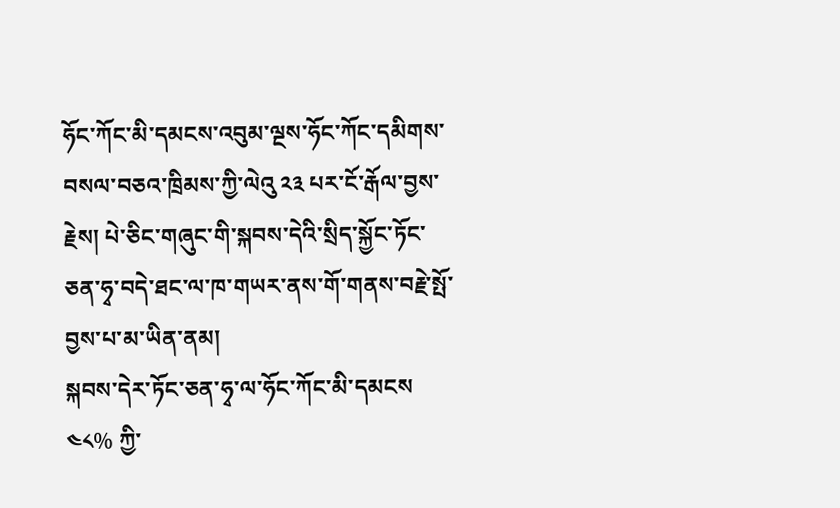ཧོང་ཀོང་མི་དམངས་འབུམ་ལྔས་ཧོང་ཀོང་དམིགས་བསལ་བཅའ་ཁྲིམས་ཀྱི་ལེའུ ༢༣ པར་ངོ་རྒོལ་བྱས་རྗེས། པེ་ཅིང་གཞུང་གི་སྐབས་དེའི་སྲིད་སྐྱོང་ཏོང་ཅན་ཧྭ་བདེ་ཐང་ལ་ཁ་གཡར་ནས་གོ་གནས་བརྗེ་སྤོ་བྱས་པ་མ་ཡིན་ནམ།
སྐབས་དེར་ཏོང་ཅན་ཧྭ་ལ་ཧོང་ཀོང་མི་དམངས ༤༨% ཀྱི་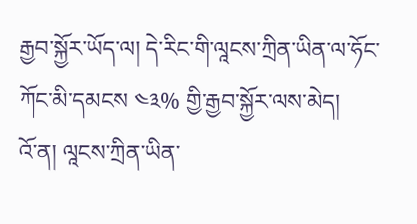རྒྱབ་སྐྱོར་ཡོད་ལ། དེ་རིང་གི་ལཱངས་ཀྲིན་ཡིན་ལ་ཧོང་ཀོང་མི་དམངས ༤༣% གྱི་རྒྱབ་སྐྱོར་ལས་མེད།
འོ་ན། ལཱངས་ཀྲིན་ཡིན་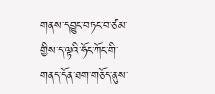གནས་དབྱུང་བཏང་བ་ཙམ་གྱིས་ད་ལྟའི་ཧོང་ཀོང་གི་གནད་དོན་ཐག་གཅོད་ནུས་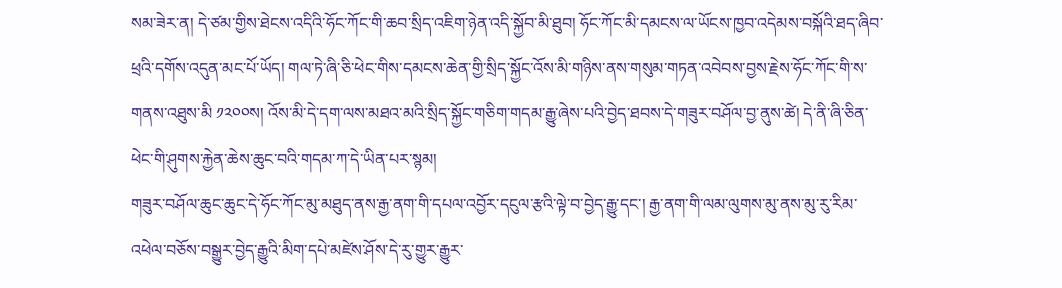སམ་ཟེར་ན། དེ་ཙམ་གྱིས་ཐེངས་འདིའི་ཧོང་ཀོང་གི་ཆབ་སྲིད་འཇིག་ཉེན་འདི་སྐྱོབ་མི་ཐུབ། ཧོང་ཀོང་མི་དམངས་ལ་ཡོངས་ཁྱབ་འདེམས་བསྐོའི་ཐད་ཞིབ་ཕྲའི་དགོས་འདུན་མང་པོ་ཡོད། གལ་ཏེ་ཞི་ཅི་ཕེང་གིས་དམངས་ཆེན་གྱི་སྲིད་སྐྱོང་འོས་མི་གཉིས་ནས་གསུམ་གཏན་འབེབས་བྱས་རྗེས་ཧོང་ཀོང་གི་ས་གནས་འཐུས་མི ༡༢༠༠ས། འོས་མི་དེ་དག་ལས་མཐའ་མའི་སྲིད་སྐྱོང་གཅིག་གདམ་རྒྱུ་ཞེས་པའི་བྱེད་ཐབས་དེ་གཟུར་བཤོལ་བྱ་ནུས་ཚེ། དེ་ནི་ཞི་ཅིན་ཕེང་གི་ཤུགས་རྐྱེན་ཆེས་ཆུང་བའི་གདམ་ཀ་དེ་ཡིན་པར་སྙམ།
གཟུར་བཤོལ་ཆུང་ཆུང་དེ་ཧོང་ཀོང་མུ་མཐུད་ནས་རྒྱ་ནག་གི་དཔལ་འབྱོར་དངུལ་རྩའི་ལྟེ་བ་བྱེད་རྒྱུ་དང་། རྒྱ་ནག་གི་ལམ་ལུགས་མུ་ནས་མུ་རུ་རིམ་འཕེལ་བཅོས་བསྒྱུར་བྱེད་རྒྱུའི་མིག་དཔེ་མཛེས་ཤོས་དེ་རུ་གྱུར་རྒྱུར་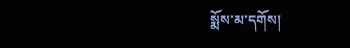སྨོས་མ་དགོས།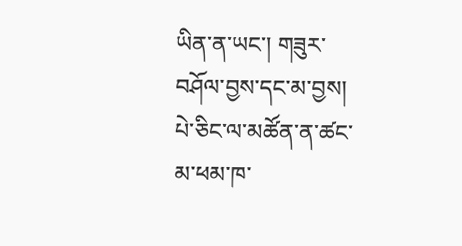ཡིན་ན་ཡང་། གཟུར་བཤོལ་བྱས་དང་མ་བྱས། པེ་ཅིང་ལ་མཚོན་ན་ཚང་མ་ཕམ་ཁ་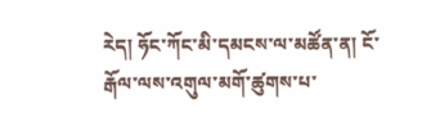རེད། ཧོང་ཀོང་མི་དམངས་ལ་མཚོན་ན། ངོ་རྒོལ་ལས་འགུལ་མགོ་ཚུགས་པ་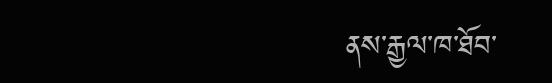ནས་རྒྱལ་ཁ་ཐོབ་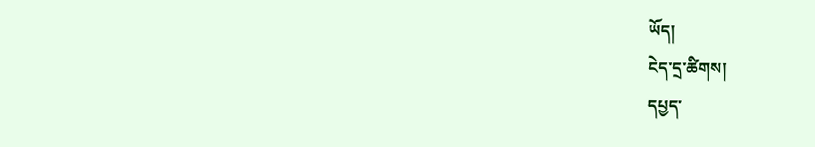ཡོད།
ངེད་དྲ་ཚིགས།
དཔྱད་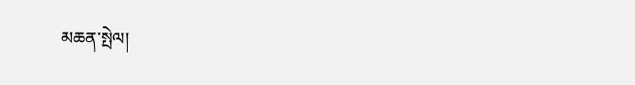མཆན་སྤེལ།